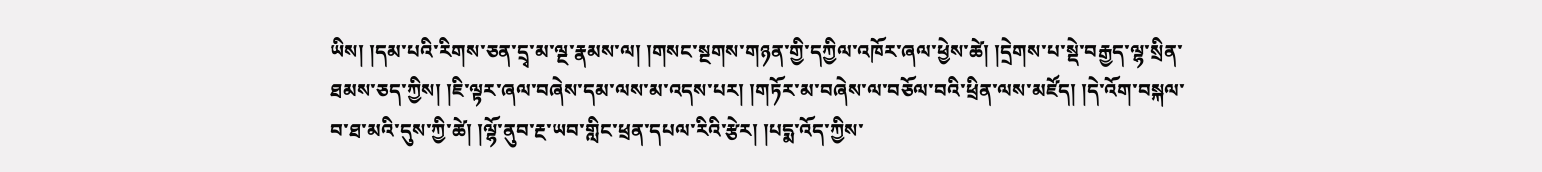ཡིས། །དམ་པའི་རིགས་ཅན་དྲྭ་མ་ལྔ་རྣམས་ལ། །གསང་སྔགས་གཉན་གྱི་དཀྱིལ་འཁོར་ཞལ་ཕྱེས་ཚེ། །དྲེགས་པ་སྡེ་བརྒྱད་ལྷ་སྲིན་ཐམས་ཅད་ཀྱིས། །ཇི་ལྟར་ཞལ་བཞེས་དམ་ལས་མ་འདས་པར། །གཏོར་མ་བཞེས་ལ་བཅོལ་བའི་ཕྲིན་ལས་མཛོད། །དེ་འོག་བསྐལ་བ་ཐ་མའི་དུས་ཀྱི་ཚེ། །ལྷོ་ནུབ་རྔ་ཡབ་གླིང་ཕྲན་དཔལ་རིའི་རྩེར། །པདྨ་འོད་ཀྱིས་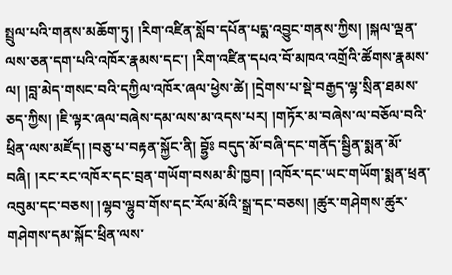སྤྲུལ་པའི་གནས་མཆོག་ཏུ། །རིག་འཛིན་སློབ་དཔོན་པདྨ་འབྱུང་གནས་ཀྱིས། །སྐལ་ལྡན་ལས་ཅན་དག་པའི་འཁོར་རྣམས་དང་། །རིག་འཛིན་དཔའ་བོ་མཁའ་འགྲོའི་ཚོགས་རྣམས་ལ། །བླ་མེད་གསང་བའི་དཀྱིལ་འཁོར་ཞལ་ཕྱེས་ཚེ། །དྲེགས་པ་སྡེ་བརྒྱད་ལྷ་སྲིན་ཐམས་ཅད་ཀྱིས། །ཇི་ལྟར་ཞལ་བཞེས་དམ་ལས་མ་འདས་པར། །གཏོར་མ་བཞེས་ལ་བཅོལ་བའི་ཕྲིན་ལས་མཛོད། །བཅུ་པ་བརྟན་སྐྱོང་ནི། བྷྱོཿ བདུད་མོ་བཞི་དང་གནོད་སྦྱིན་སྨན་མོ་བཞི། །རང་རང་འཁོར་དང་བྲན་གཡོག་བསམ་མི་ཁྱབ། །འཁོར་དང་ཡང་གཡོག་སྨན་ཕྲན་འབུམ་དང་བཅས། །ལྷབ་ལྷུབ་གོས་དང་རོལ་མོའི་སྒྲ་དང་བཅས། །ཚུར་གཤེགས་ཚུར་གཤེགས་དམ་སྐོང་ཕྲིན་ལས་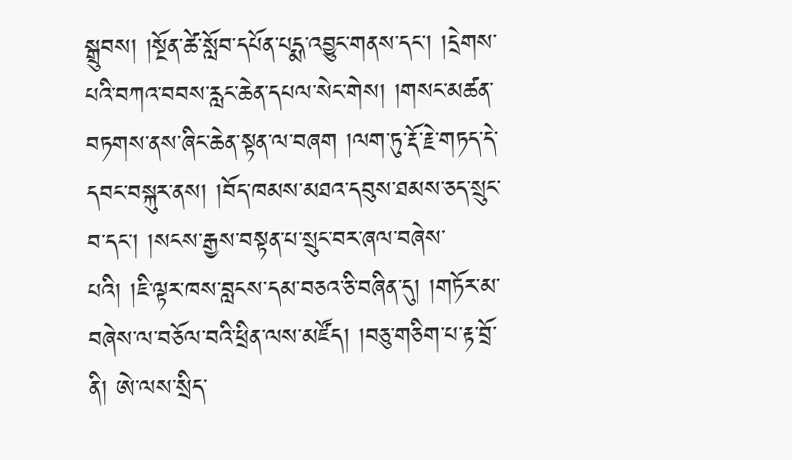སྒྲུབས། །སྔོན་ཚེ་སློབ་དཔོན་པདྨ་འབྱུང་གནས་དང་། །དྲེགས་པའི་བཀའ་བབས་རླང་ཆེན་དཔལ་སེང་གེས། །གསང་མཚན་བཏགས་ནས་ཞིང་ཆེན་སྟན་ལ་བཞག །ལག་ཏུ་རྡོ་རྗེ་གཏད་དེ་དབང་བསྐུར་ནས། །བོད་ཁམས་མཐའ་དབུས་ཐམས་ཅད་སྲུང་བ་དང་། །སངས་རྒྱས་བསྟན་པ་སྲུང་བར་ཞལ་བཞེས་པའི། །ཇི་ལྟར་ཁས་བླངས་དམ་བཅའ་ཅི་བཞིན་དུ། །གཏོར་མ་བཞེས་ལ་བཅོལ་བའི་ཕྲིན་ལས་མཛོད། །བཅུ་གཅིག་པ་རྟ་བྲོ་ནི། ཨེ་ལས་སྲིད་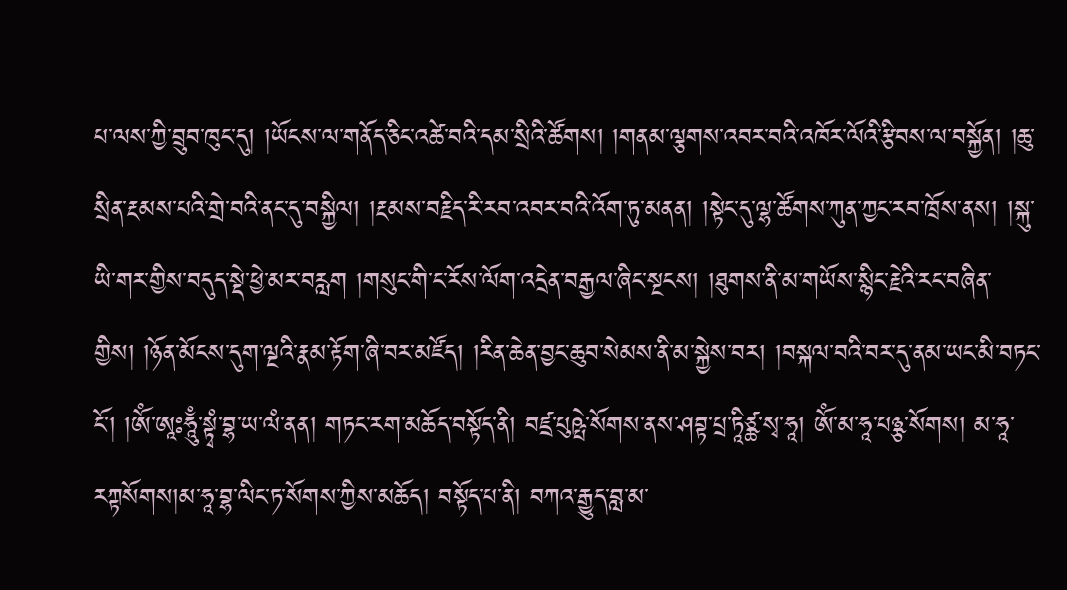པ་ལས་ཀྱི་བྲུབ་ཁུང་དུ། །ཡོངས་ལ་གནོད་ཅིང་འཚེ་བའི་དམ་སྲིའི་ཚོགས། །གནམ་ལྕགས་འབར་བའི་འཁོར་ལོའི་རྩིབས་ལ་བསྐྱོན། །ཆུ་སྲིན་རྔམས་པའི་གྲེ་བའི་ནང་དུ་བསྐྱིལ། །རྔམས་བརྗིད་རི་རབ་འབར་བའི་འོག་ཏུ་མནན། །སྟེང་དུ་ལྷ་ཚོགས་ཀུན་ཀྱང་རབ་ཁྲོས་ནས། །སྐུ་ཡི་གར་གྱིས་བདུད་སྡེ་ཕྱེ་མར་བརླག །གསུང་གི་ང་རོས་ལོག་འདྲེན་བརྒྱལ་ཞིང་སྔངས། །ཐུགས་ནི་མ་གཡོས་སྙིང་རྗེའི་རང་བཞིན་གྱིས། །ཉོན་མོངས་དུག་ལྔའི་རྣམ་རྟོག་ཞི་བར་མཛོད། །རིན་ཆེན་བྱང་ཆུབ་སེམས་ནི་མ་སྐྱེས་བར། །བསྐལ་བའི་བར་དུ་ནམ་ཡང་མི་བཏང་ངོ་། །ཨོཾ་ཨཱཿཧཱུྃ་སྟྭཾ་བྷ་ཡ་ལཾ་ནན། གཏང་རག་མཆོད་བསྟོད་ནི། བཛྲ་པུཥྤེ་སོགས་ནས་ཤབྟ་པྲ་ཏཱིཙྪ་སྭ་ཧཱ། ཨོཾ་མ་ཧཱ་པཉྩ་སོགས། མ་ཧཱ་རཀྟསོགས།མ་ཧཱ་བྷ་ལིང་ཏ་སོགས་ཀྱིས་མཆོད། བསྟོད་པ་ནི། བཀའ་རྒྱུད་བླ་མ་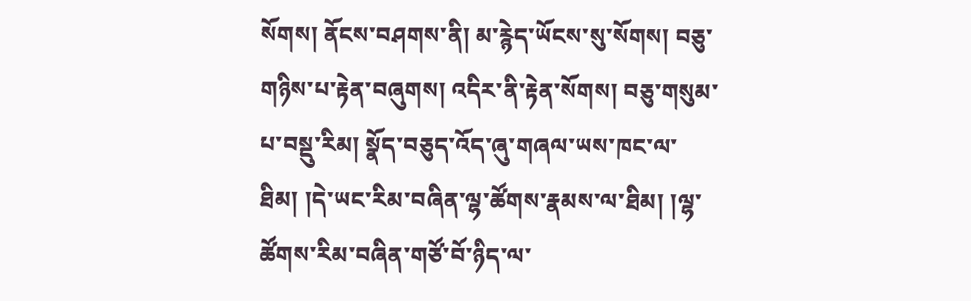སོགས། ནོངས་བཤགས་ནི། མ་རྙེད་ཡོངས་སུ་སོགས། བཅུ་གཉིས་པ་རྟེན་བཞུགས། འདིར་ནི་རྟེན་སོགས། བཅུ་གསུམ་པ་བསྡུ་རིམ། སྣོད་བཅུད་འོད་ཞུ་གཞལ་ཡས་ཁང་ལ་ཐིམ། །དེ་ཡང་རིམ་བཞིན་ལྷ་ཚོགས་རྣམས་ལ་ཐིམ། །ལྷ་ཚོགས་རིམ་བཞིན་གཙོ་བོ་ཉིད་ལ་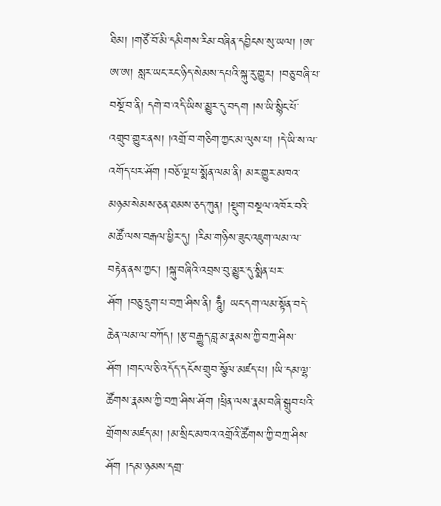ཐིམ། །གཙོ་བོ་མི་དམིགས་རིམ་བཞིན་དབྱིངས་སུ་ཡལ། །ཨ་ཨ་ཨ། སླར་ཡང་རང་ཉིད་སེམས་དཔའི་སྐུ་རུ་གྱུར། །བཅུ་བཞི་པ་བསྔོ་བ་ནི། དགེ་བ་འདི་ཡིས་མྱུར་དུ་བདག །ས་ཡི་སྙིང་པོ་འགྲུབ་གྱུར་ནས། །འགྲོ་བ་གཅིག་ཀྱང་མ་ལུས་པ། །དེ་ཡི་ས་ལ་འགོད་པར་ཤོག །བཅོ་ལྔ་པ་སྨོན་ལམ་ནི། མར་གྱུར་མཁའ་མཉམ་སེམས་ཅན་ཐམས་ཅད་ཀུན། །སྡུག་བསྔལ་འཁོར་བའི་མཚོ་ལས་བརྒལ་ཕྱིར་དུ། །རིམ་གཉིས་ཟུང་འཇུག་ལམ་ལ་བརྟེན་ནས་ཀྱང་། །སྐུ་བཞིའི་འབྲས་བུ་མྱུར་དུ་སྨིན་པར་ཤོག །བཅུ་དྲུག་པ་བཀྲ་ཤིས་ནི། ཧཱུྃ། ཡང་དག་ལམ་སྟོན་བདེ་ཆེན་ལམ་ལ་བཀོད། །རྩ་བརྒྱུད་བླ་མ་རྣམས་ཀྱི་བཀྲ་ཤིས་ཤོག །གང་ལ་ཅི་འདོད་དངོས་གྲུབ་སྩོལ་མཛད་པ། །ཡི་དམ་ལྷ་ཚོགས་རྣམས་ཀྱི་བཀྲ་ཤིས་ཤོག །ཕྲིན་ལས་རྣམ་བཞི་སྒྲུབ་པའི་གྲོགས་མཛད་མ། །མ་སྲིང་མཁའ་འགྲོའི་ཚོགས་ཀྱི་བཀྲ་ཤིས་ཤོག །དམ་ཉམས་དགྲ་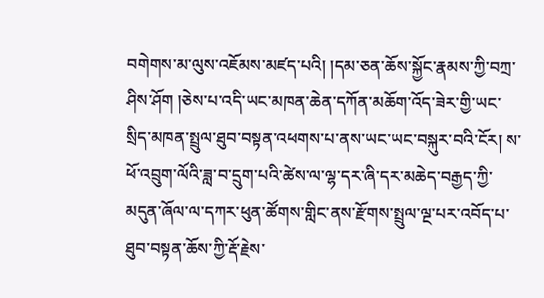བགེགས་མ་ལུས་འཇོམས་མཛད་པའི། །དམ་ཅན་ཆོས་སྐྱོང་རྣམས་ཀྱི་བཀྲ་ཤིས་ཤོག །ཅེས་པ་འདི་ཡང་མཁན་ཆེན་དཀོན་མཆོག་འོད་ཟེར་གྱི་ཡང་སྲིད་མཁན་སྤྲུལ་ཐུབ་བསྟན་འཕགས་པ་ནས་ཡང་ཡང་བསྐུར་བའི་ངོར། ས་ཕོ་འབྲུག་ལོའི་ཟླ་བ་དྲུག་པའི་ཚེས་ལ་ལྷ་དར་ཞི་དར་མཆེད་བརྒྱད་ཀྱི་མདུན་ཞོལ་ལ་དཀར་ཕུན་ཚོགས་གླིང་ནས་རྫོགས་སྤྲུལ་ལྔ་པར་འབོད་པ་ཐུབ་བསྟན་ཆོས་ཀྱི་རྡོ་རྗེས་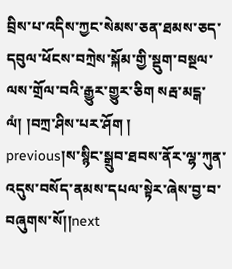བྲིས་པ་འདིས་ཀྱང་སེམས་ཅན་ཐམས་ཅད་དབུལ་ཕོངས་བཀྲེས་སྐོམ་གྱི་སྡུག་བསྔལ་ལས་གྲོལ་བའི་རྒྱུར་གྱུར་ཅིག སརྦ་མངྒ་ལཾ། །བཀྲ་ཤིས་པར་ཤོག །
previous།ས་སྙིང་སྒྲུབ་ཐབས་ནོར་ལྷ་ཀུན་འདུས་བསོད་ནམས་དཔལ་སྟེར་ཞེས་བྱ་བ་བཞུགས་སོ།།next